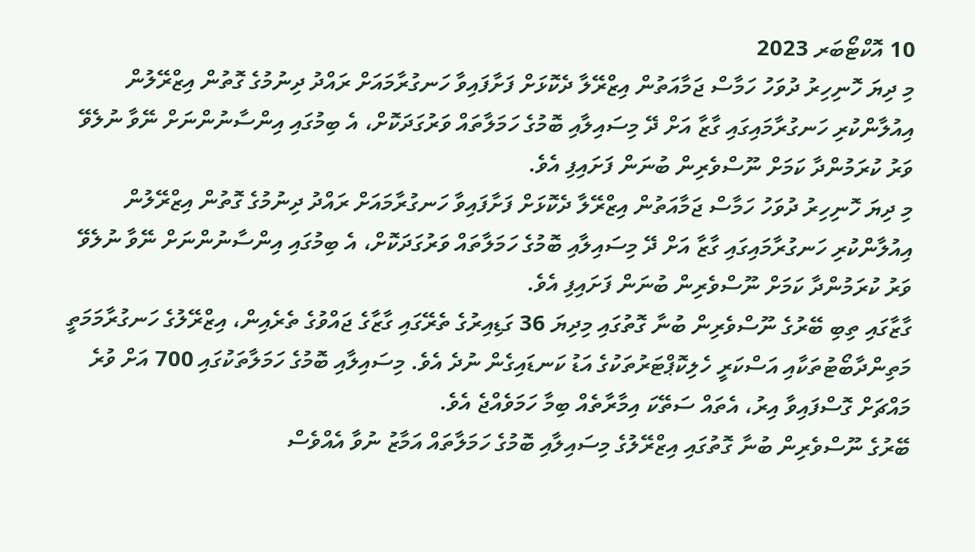10 އޮކްޓޯބަރ 2023
މި ދިޔަ ހޮނިހިރު ދުވަހު ހަމާސް ޖަމާއަތުން އިޒްރޭލާ ދެކޮޅަށް ފަށާފައިވާ ހަނގުރާމައަށް ރައްދު ދިނުމުގެ ގޮތުން އިޒްރޭލުން އިއުލާންކުރި ހަނގުރާމައިގައި ގާޒާ އަށް ދޭ މިސައިލާއި ބޮމުގެ ހަމަލާތައް ވަރުގަދަކޮށް، އެ ބިމުގައި އިންސާނުންނަށް ނޭވާ ނުލެވޭ ވަރު ކުރަމުންދާ ކަމަށް ނޫސްވެރިން ބުނަން ފަށައިފި އެވެ.
މި ދިޔަ ހޮނިހިރު ދުވަހު ހަމާސް ޖަމާއަތުން އިޒްރޭލާ ދެކޮޅަށް ފަށާފައިވާ ހަނގުރާމައަށް ރައްދު ދިނުމުގެ ގޮތުން އިޒްރޭލުން އިއުލާންކުރި ހަނގުރާމައިގައި ގާޒާ އަށް ދޭ މިސައިލާއި ބޮމުގެ ހަމަލާތައް ވަރުގަދަކޮށް، އެ ބިމުގައި އިންސާނުންނަށް ނޭވާ ނުލެވޭ ވަރު ކުރަމުންދާ ކަމަށް ނޫސްވެރިން ބުނަން ފަށައިފި އެވެ.
ގާޒާގައި ތިބި ބޭރުގެ ނޫސްވެރިން ބުނާ ގޮތުގައި މިދިޔަ 36 ގަޑިއިރުގެ ތެރޭގައި ގާޒާގެ ޖައްވުގެ ތެރެއިން، އިޒްރޭލުގެ ހަނގުރާމަމަތީ މަތިންދާބޯޓުތަކާއި އަސްކަރީ ހެލިކޮޕްޓަރުތަކުގެ އަޑު ކަނޑައިގެން ނުދެ އެވެ. މިސައިލާއި ބޮމުގެ ހަމަލާތަކުގައި 700 އަށް ވުރެ މައްޗަށް ގޮސްފައިވާ އިރު، އެތައް ސަތޭކަ އިމާރާތެއް ބިމާ ހަމަވެއްޖެ އެވެ.
ބޭރުގެ ނޫސްވެރިން ބުނާ ގޮތުގައި އިޒްރޭލުގެ މިސައިލާއި ބޮމުގެ ހަމަލާތައް އަމާޒު ނުވާ އެއްވެސް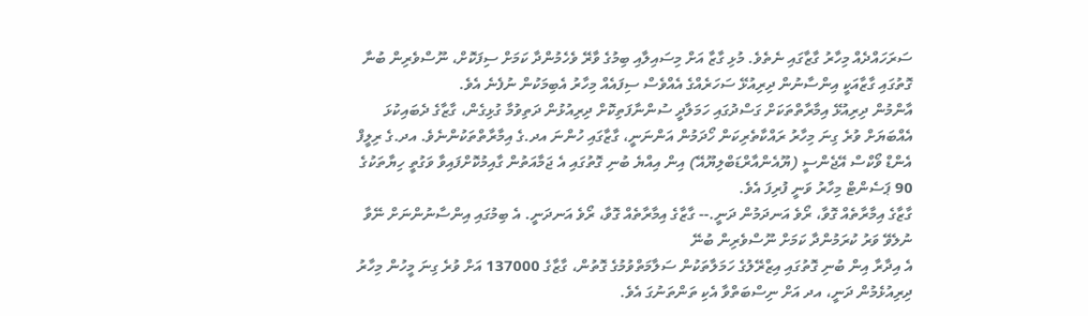ސަރަހައްދެއް މިހާރު ގާޒާގައި ނެތެވެ. މުޅި ގާޒާ އަށް މިސައިލާއި ބިމުގެ ވާރޭ ވެހެމުންދާ ކަމަށް ސިފަކޮށް، ނޫސްވެރިން ބުނާ ގޮތުގައި ގާޒާއަކީ އިންސާނުން ދިރިއުޅޭ ސަހަރެއްގެ އެއްވެސް ސިފައެއް މިހާރު އެބިމަކުން ނުފެނެ އެވެ.
އާންމުން ދިރިއުޅޭ އިމާރާތްތަކަށް ގަސްދުގައި ހަމަލާދީ ސުންނާފަތިކޮށް ދިރިއުޅުން ދަތިވުމާ ގުޅިގެން، ގާޒާގެ ދެބައިކުޅަ އެއްބަޔަށް ވުރެ ގިނަ މިހާރު ރައްކާތެރިކަން ހޯދަމުން އަންނަނީ، ގާޒާގައި ހުންނަ އދ.ގެ އިމާރާތްތަކުންނެވެ. އދ.ގެ ރިލީފް އެންޑް ވޯކްސް އޭޖެންސީ (ޔޫއެންއާރްޑަބްލިޔޫއޭ) އިން އިއްޔެ ބުނި ގޮތުގައި އެ ޖަމާއަތުން ގާއިމުކޮށްފައިވާ ވަގުތީ ހިޔާތަކުގެ 90 ޕަސެންޓް މިހާރު ވަނީ ފުރިފަ އެވެ.
ގާޒާގެ އިމާރާތެއް ގޮވާ، ރޯވެ އަނދަމުން ދަނީ.-- ގާޒާގެ އިމާރާތެއް ގޮވާ، ރޯވެ އަނދަނީ. އެ ބިމުގައި އިންސާނުންނަށް ނޭވާ ނުލެވޭ ވަރު ކުރަމުންދާ ކަމަށް ނޫސްވެރިން ބުނޭ
އެ އިދާރާ އިން ބުނި ގޮތުގައި އިޒްރޭލުގެ ހަމަލާތަކުން ސަލާމަތްވުމުގެ ގޮތުން، ގާޒާގެ 137000 އަށް ވުރެ ގިނަ މީހުން މިހާރު ދިރިއުޅެމުން ދަނީ، އދ އަށް ނިސްބަތްވާ އެކި ތަންތަނުގަ އެވެ.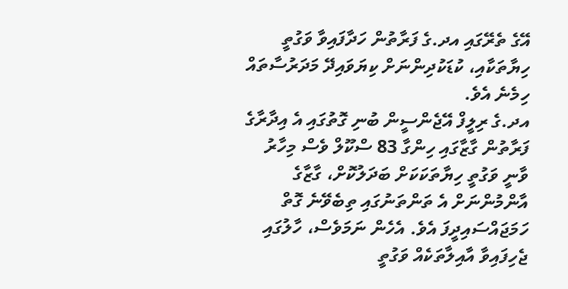އޭގެ ތެރޭގައި އދ.ގެ ފަރާތުން ހަދާފައިވާ ވަގުތީ ހިޔާތަކާއި، ކުޑަކުދިންނަށް ކިޔަވައިދޭ މަދަރުސާތައް ހިމެނެ އެވެ.
އދ.ގެ ރިލީފް އޭޖެންސީން ބުނި ގޮތުގައި އެ އިދާރާގެ ފަރާތުން ގާޒާގައި ހިންގާ 83 ސްކޫލް ވެސް މިހާރު ވާނީ ވަގުތީ ހިޔާތަކަކަށް ބަދަލުކޮށް، ގާޒާގެ އާންމުންނަށް އެ ތަންތަނުގައި ތިބެވޭނެ ގޮތް ހަމަޖައްސައިދީފަ އެވެ. އެހެން ނަމަވެސް، ހާލުގައި ޖެހިފައިވާ އާއިލާތަކެއް ވަގުތީ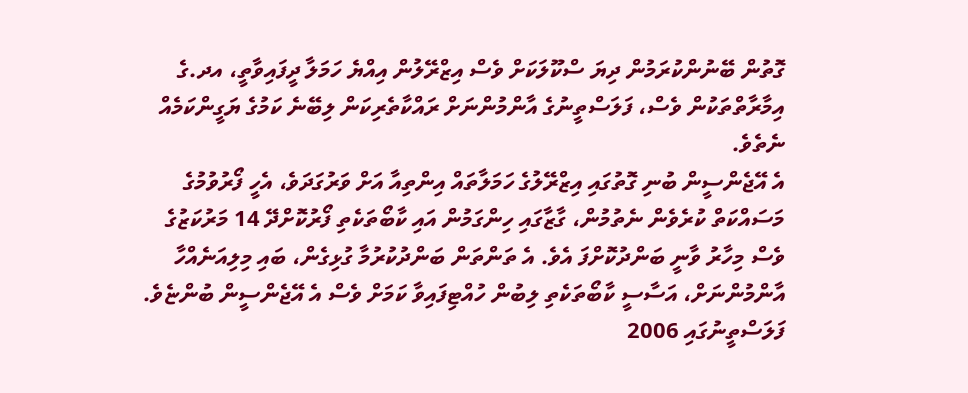ގޮތުން ބޭނުންކުރަމުން ދިޔަ ސްކޫލަކަށް ވެސް އިޒްރޭލުން އިއްޔެ ހަމަލާ ދީފައިވާތީ، އދ.ގެ އިމާރާތްތަކުން ވެސް، ފަލަސްތީނުގެ އާންމުންނަށް ރައްކާތެރިކަން ލިބޭނެ ކަމުގެ ޔަގީންކަމެއް ނެތެވެ.
އެ އޭޖެންސީން ބުނި ގޮތުގައި އިޒްރޭލުގެ ހަމަލާތައް އިންތިއާ އަށް ވަރުގަދަވެ، އެހީ ފޯރުވުމުގެ މަސައްކަތް ކުރެވެން ނެތުމުން، ގާޒާގައި ހިންގަމުން އައި ކާބޯތަކެތި ފޯރުކޮށްދޭ 14 މަރުކަޒުގެ ވެސް މިހާރު ވާނީ ބަންދުކޮށްފަ އެވެ. އެ ތަންތަން ބަންދުކުރުމާ ގުޅިގެން، ބައި މިލިއަނެއްހާ އާންމުންނަށް، އަސާސީ ކާބޯތަކެތި ލިބުން ހުއްޓިފައިވާ ކަމަށް ވެސް އެ އޭޖެންސީން ބުންޏެވެ.
ފަލަސްތީނުގައި 2006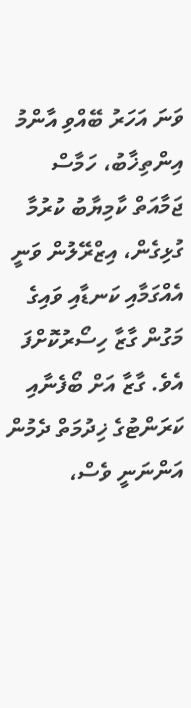ވަނަ އަހަރު ބޭއްވި އާންމު އިންތިޚާބު، ހަމާސް ޖަމާއަތް ކާމިޔާބު ކުރުމާ ގުޅިގެން، އިޒްރޭލުން ވަނީ އެއްގަމާއި ކަނޑާއި ވައިގެ މަގުން ގާޒާ ހިސޯރުކޮށްފަ އެވެ. ގާޒާ އަށް ބޯފެނާއި ކަރަންޓުގެ ޚިދުމަތް ދެމުން އަންނަނީ ވެސް،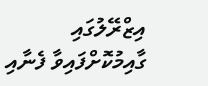އިޒްރޭލުގައި ގާއިމުކޮށްފައިވާ ފެނާއި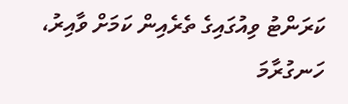ކަރަންޓު ވިއުގައިގެ ތެރެއިން ކަމަށް ވާއިރު، ހަނގުރާމަ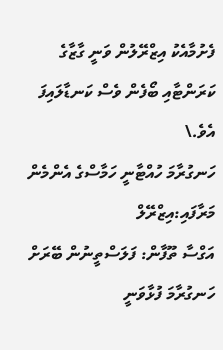ފެށުމާއެކު އިޒްރޭލުން ވަނީ ގާޒާގެ ކަރަންޓާއި ބޯފެން ވެސް ކަނޑާލައިފަ އެވެ.\
ހަނގުރާމަ ހުއްޓާނީ ހަމާސްގެ އެންމެން މަރާފައި:އިޒްރޭލް
އަގްސާ ތޫފާން: ފަލަސްތީނުން ބޭރަށް ހަނގުރާމަ ފުޅާވަނީ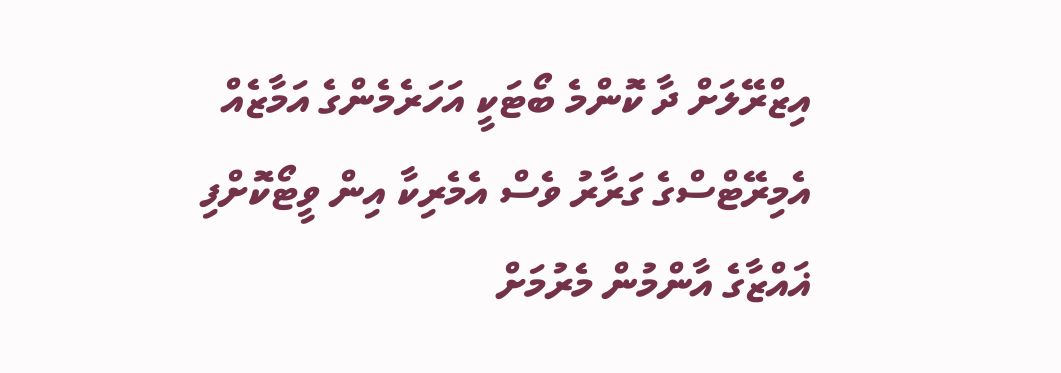އިޒްރޭލަށް ދާ ކޮންމެ ބޯޓަކީ އަހަރެމެންގެ އަމާޒެއް
އެމިރޭޓްސްގެ ގަރާރު ވެސް އެމެރިކާ އިން ވީޓޯކޮށްފި
ޣައްޒާގެ އާންމުން މެރުމަށް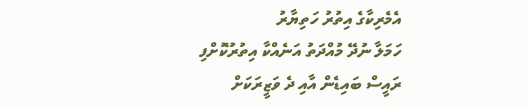އެމެރިކާގެ އިތުރު ހަތިޔާރު
ހަމަލާ ނުދޭ މުއްދަތު އަނެއްކާ އިތުރުކޮށްފި
ރައީސް ބައިޑެން އާއި ދެ ވަޒީރަކަށް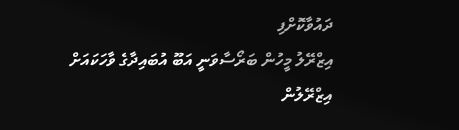ދައުވާކޮށްފި
އިޒްރޭލު މީހުން ބަރޯސާވަނީ އަބޫ އުބައިދާގެ ވާހަކައަށް
އިޒްރޭލުން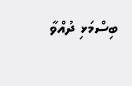ބިސްމަޅި ދުއްވާ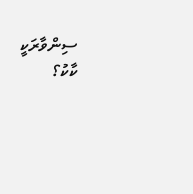ސިންވާރަކީ ކާކު؟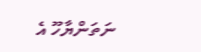ނަތަންޔާހޫ އެ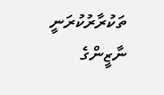ތަކުރާރުކުރަނީ ނާޒީންގެ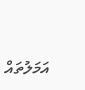އަމަލުތައް